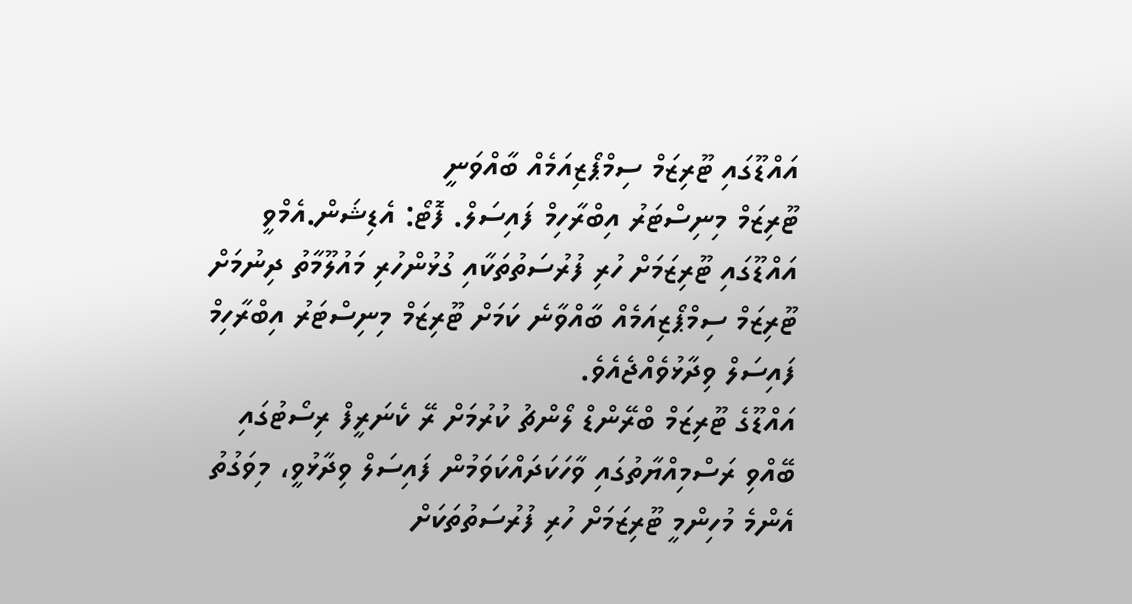އައްޑޫގައި ޓޫރިޒަމް ސިމްޕޯޒިއަމެއް ބާއްވަނީ
ޓޫރިޒަމް މިނިސްޓަރު އިބްރާހިމް ފައިސަލް. ފޮޓޯ: އެޑިޝަން.އެމްވީ
އައްޑޫގައި ޓޫރިޒަމަށް ހުރި ފުރުސަތުތަކާއި ގުޅުންހުރި މައުލޫމާތު ދިނުމަށް ޓޫރިޒަމް ސިމްޕޯޒިއަމެއް ބާއްވާނެ ކަމަށް ޓޫރިޒަމް މިނިސްޓަރު އިބްރާހިމް ފައިސަލް ވިދާޅުވެއްޖެއެވެ.
އައްޑޫގެ ޓޫރިޒަމް ބްރޭންޑް ލޯންޗު ކުރުމަށް ރޭ ކެނަރީފް ރިސޯޓުގައި ބޭއްވި ރަސްމިއްޔާތުގައި ވާހަކަދައްކަވަމުން ފައިސަލް ވިދާޅުވީ، މިވަގުތު އެންމެ މުހިންމީ ޓޫރިޒަމަށް ހުރި ފުރުސަތުތަކަށް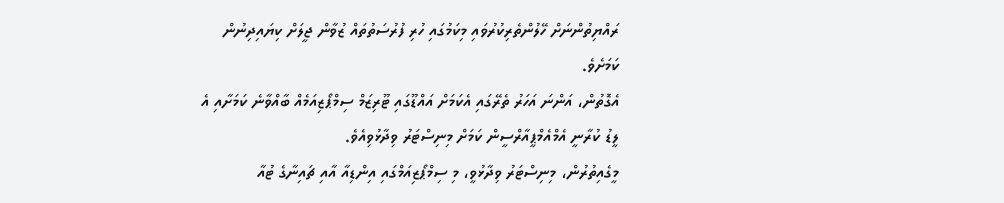ރައްޔިތުންނަށް ހޭލުންތެރިކުރުވައި މިކަމުގައި ހުރި ފުރުސަތުތައް ޒުވާން ޖީލަށް ކިޔައިދިނުން ކަމަށެވެ.
އެގޮތުން، އަންނަ އަހަރު ތެރޭގައި އެކަމަށް އައްޑޫގައި ޓޫރިޒަމް ސިމްޕޯޒިއަމެއް ބާއްވާނެ ކަމަށާއި އެ ލީޑު ކުރާނީ އެމްއެމްޕީއާރްސީން ކަމަށް މިނިސްޓަރު ވިދާޅުވިއެވެ.
މީގެއިތުރުން، މިނިސްޓަރު ވިދާޅުވީ، މި ސިމްޕޯޒިއަމްގައި އިންޑިއާ އާއި ޗައިނާގެ ޓުއާ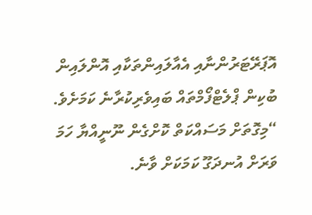އޮޕަރޭޓަރުންނާއި އެއާލައިންތަކާއި އޮންލައިން ބުކިން ޕްލެޓްފޯމްތައް ބައިވެރިކުރާނެ ކަމަށެވެ.
“މިގޮތަށް މަސައްކަތް ކޮށްގެން ނޫނީއްޔާ ހަމަ ވަރަށް އުނދަގޫ ކަމަކަށް ވާނެ.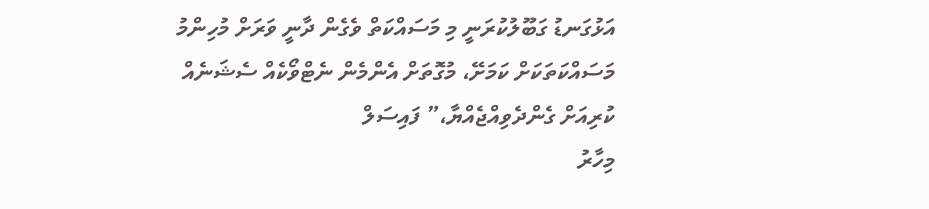އަޅުގަނޑު ގަބޫލުކުރަނީ މި މަސައްކަތް ވެގެން ދާނީ ވަރަށް މުހިންމު މަސައްކަތަކަށް ކަމަށޭ، މުގޮތަށް އެންމެން ނެޓްވޯކެއް ސެޝަނެއް ކުރިއަށް ގެންދެވިއްޖެއްޔާ،” ފައިސަލް
މިހާރު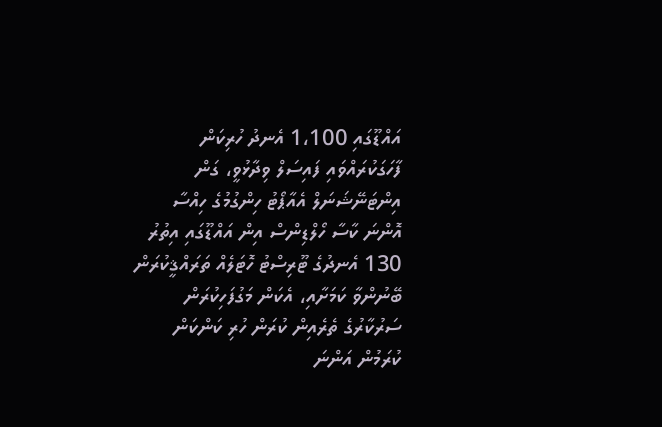އައްޑޫގައި 1،100 އެނދު ހުރިކަން ފާހަގަކުރައްވައި ފައިސަލް ވިދާޅުވީ، ގަން އިންޓަނޭޝަނަލް އެއާޕޯޓު ހިންގުމުގެ ހިއްސާ އޮންނަ ކާސާ ހޯލްޑިންސް އިން އައްޑޫގައި އިތުރު 130 އެނދުގެ ޓޫރިސްޓު ހޮޓަލެއް ތަރައްޤީކުރަން ބޭނުންވާ ކަމަށާއި، އެކަން މަގުފަހިކުރަން ސަރުކާރުގެ ތެރެއިން ކުރަން ހުރި ކަންކަން ކުރަމުން އަންނަ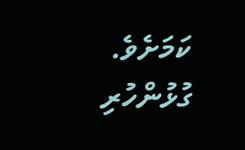ކަމަށެވެ.
ގުޅުންހުރި